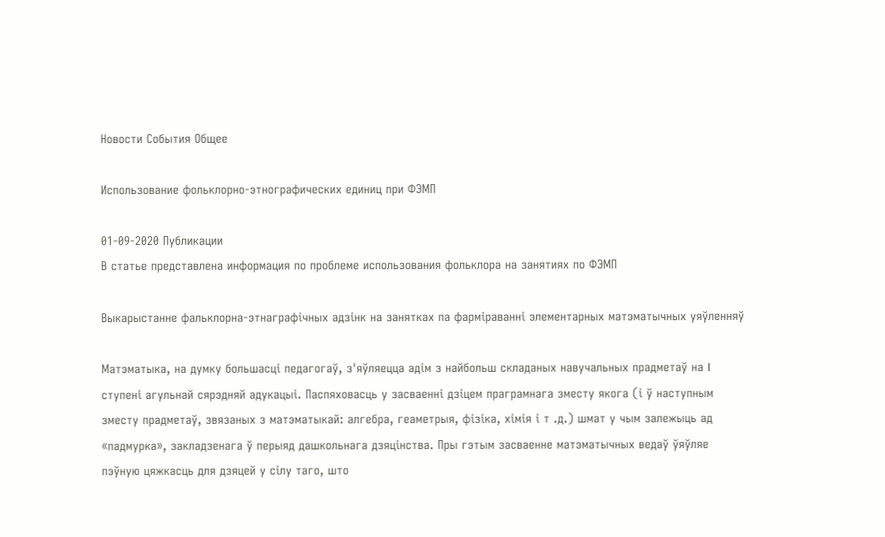Новости События Общее

Использование фольклорно-этнографических единиц при ФЭМП

01-09-2020 Публикации
В статье представлена информация по проблеме использования фольклора на занятиях по ФЭМП

Выкарыстанне фальклорна-этнаграфічных адзінк на занятках па фарміраванні элементарных матэматычных уяўленняў

Матэматыка, на думку большасці педагогаў, з'яўляецца адім з найбольш складаных навучальных прадметаў на I ступені агульнай сярэдняй адукацыі. Паспяховасць у засваенні дзіцем праграмнага зместу якога (і ў наступным зместу прадметаў, звязаных з матэматыкай: алгебра, геаметрыя, фізіка, хімія і т .д.) шмат у чым залежыць ад «падмурка», закладзенага ў перыяд дашкольнага дзяцінства. Пры гэтым засваенне матэматычных ведаў ўяўляе пэўную цяжкасць для дзяцей у сілу таго, што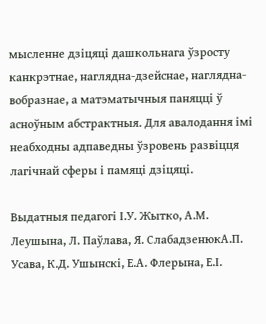мысленне дзіцяці дашкольнага ўзросту канкрэтнае, наглядна-дзейснае, наглядна-вобразнае, а матэматычныя паняцці ў асноўным абстрактныя. Для авалодання імі неабходны адпаведны ўзровень развіцця лагічнай сферы і памяці дзіцяці.

Выдатныя педагогі І.У. Жытко, А.М. Леушына, Л. Паўлава, Я. СлабадзенюкА.П. Усава, К.Д. Ушынскі, Е.А. Флерына, Е.І.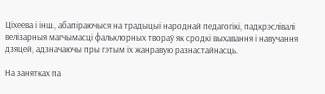Ціхеева і інш., абапіраючыся на традыцыі народнай педагогікі, падкрэслівалі велізарныя магчымасці фальклорных твораў як сродкі выхавання і навучання дзяцей, адзначаючы пры гэтым іх жанравую разнастайнасць.

На занятках па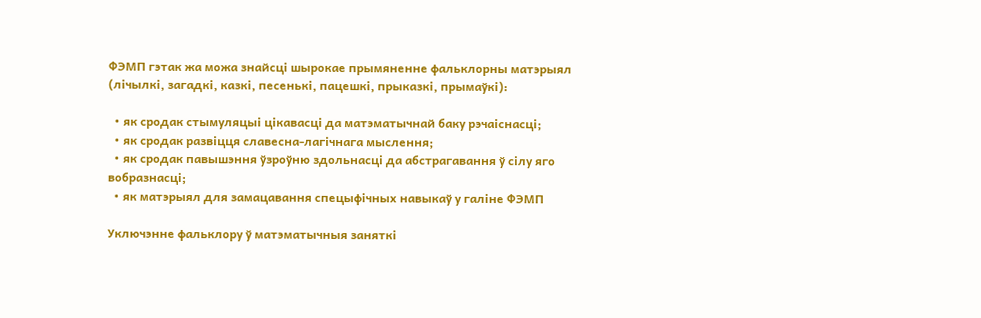ФЭМП гэтак жа можа знайсці шырокае прымяненне фальклорны матэрыял (лічылкі, загадкі, казкі, песенькі, пацешкі, прыказкі, прымаўкі):

  • як сродак стымуляцыі цікавасці да матэматычнай баку рэчаіснасці;
  • як сродак развіцця славесна-лагічнага мыслення;
  • як сродак павышэння ўзроўню здольнасці да абстрагавання ў сілу яго вобразнасці;
  • як матэрыял для замацавання спецыфічных навыкаў у галіне ФЭМП

Уключэнне фальклору ў матэматычныя заняткі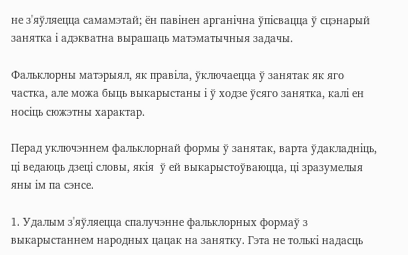не з'яўляецца самамэтай; ён павінен арганічна ўпісвацца ў сцэнарый занятка і адэкватна вырашаць матэматычныя задачы.

Фальклорны матэрыял, як правіла, ўключаецца ў занятак як яго частка, але можа быць выкарыстаны і ў ходзе ўсяго занятка, калі ен носіць сюжэтны характар.

Перад уключэннем фальклорнай формы ў занятак, варта ўдакладніць, ці ведаюць дзеці словы, якія  ў ей выкарыстоўваюцца, ці зразумелыя яны ім па сэнсе.

1. Удалым з'яўляецца спалучэнне фальклорных формаў з выкарыстаннем народных цацак на занятку. Гэта не толькі надасць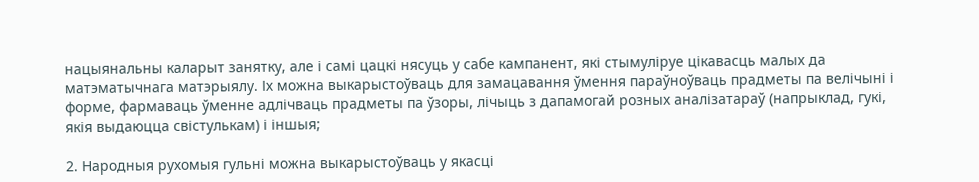нацыянальны каларыт занятку, але і самі цацкі нясуць у сабе кампанент, які стымуліруе цікавасць малых да матэматычнага матэрыялу. Іх можна выкарыстоўваць для замацавання ўмення параўноўваць прадметы па велічыні і форме, фармаваць ўменне адлічваць прадметы па ўзоры, лічыць з дапамогай розных аналізатараў (напрыклад, гукі, якія выдаюцца свістулькам) і іншыя;

2. Народныя рухомыя гульні можна выкарыстоўваць у якасці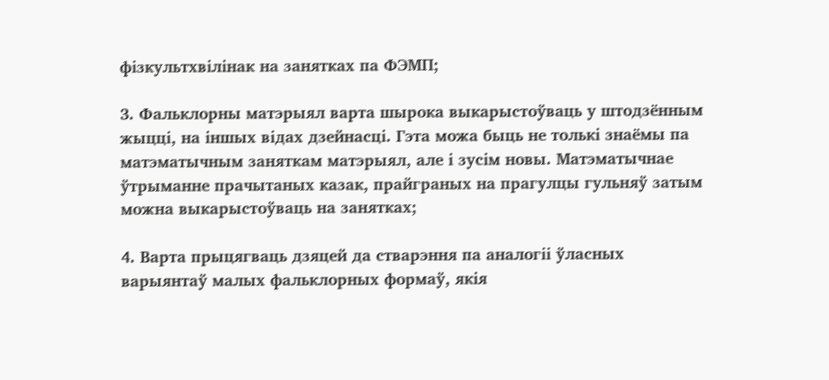фізкультхвілінак на занятках па ФЭМП;

3. Фальклорны матэрыял варта шырока выкарыстоўваць у штодзённым жыцці, на іншых відах дзейнасці. Гэта можа быць не толькі знаёмы па матэматычным заняткам матэрыял, але і зусім новы. Матэматычнае ўтрыманне прачытаных казак, прайграных на прагулцы гульняў затым можна выкарыстоўваць на занятках;

4. Варта прыцягваць дзяцей да стварэння па аналогіі ўласных варыянтаў малых фальклорных формаў, якія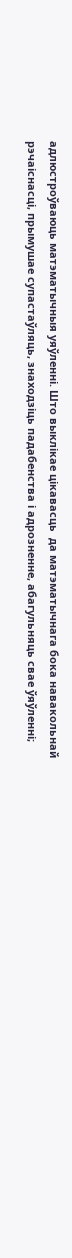адлюстроўваюць матэматычныя уяўленні. Што выклікае цікавасць  да матэматычнага бока навакольнай рэчаіснасці, прымушае супастаўляць, знаходзіць падабенства і адрозненне, абагульняць свае ўяўленні;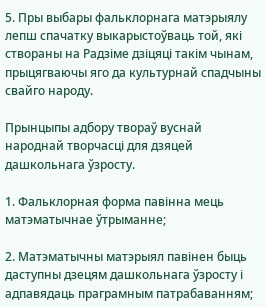5. Пры выбары фальклорнага матэрыялу лепш спачатку выкарыстоўваць той, які створаны на Радзіме дзіцяці такім чынам, прыцягваючы яго да культурнай спадчыны свайго народу.

Прынцыпы адбору твораў вуснай народнай творчасці для дзяцей дашкольнага ўзросту.

1. Фальклорная форма павінна мець матэматычнае ўтрыманне;

2. Матэматычны матэрыял павінен быць даступны дзецям дашкольнага ўзросту і адпавядаць праграмным патрабаванням;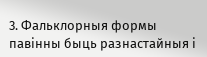3. Фальклорныя формы павінны быць разнастайныя і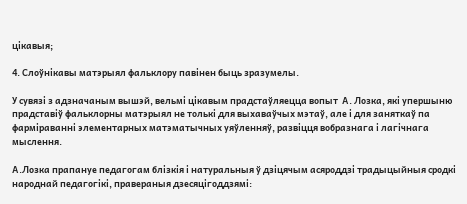цікавыя;

4. Слоўнікавы матэрыял фальклору павінен быць зразумелы.

У сувязі з адзначаным вышэй, вельмі цікавым прадстаўляецца вопыт  А. Лозка, які упершыню прадставіў фальклорны матэрыял не толькі для выхаваўчых мэтаў, але і для заняткаў па фарміраванні элементарных матэматычных уяўленняў, развіцця вобразнага і лагічнага мыслення.

А.Лозка прапануе педагогам блізкія і натуральныя ў дзіцячым асяроддзі традыцыйныя сродкі народнай педагогікі, правераныя дзесяцігоддзямі: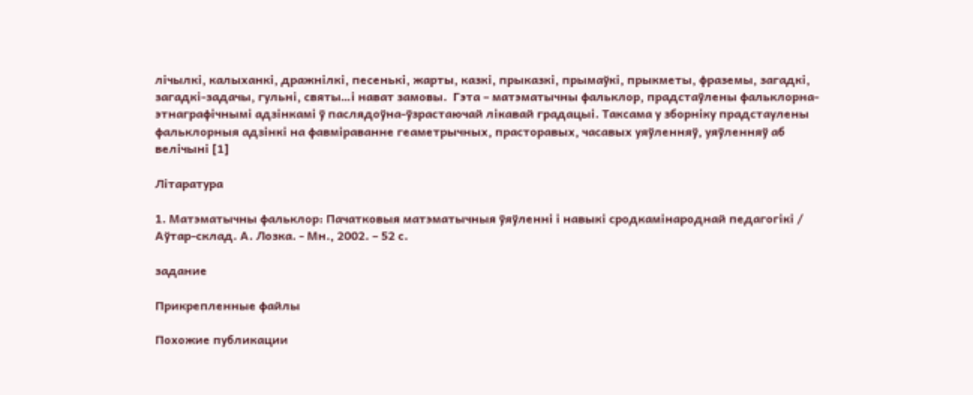лічылкі, калыханкі, дражнілкі, песенькі, жарты, казкі, прыказкі, прымаўкі, прыкметы, фраземы, загадкі, загадкі-задачы, гульні, святы…і нават замовы.  Гэта – матэматычны фальклор, прадстаўлены фальклорна-этнаграфічнымі адзінкамі ў паслядоўна-ўзрастаючай лікавай градацыі. Таксама у зборніку прадстаулены фальклорныя адзінкі на фавміраванне геаметрычных, прасторавых, часавых уяўленняў, уяўленняў аб велічыні [1]

Літаратура

1. Матэматычны фальклор: Пачатковыя матэматычныя ўяўленні і навыкі сродкамінароднай педагогікі / Аўтар-склад. А. Лозка. - Мн., 2002. – 52 с.

задание

Прикрепленные файлы

Похожие публикации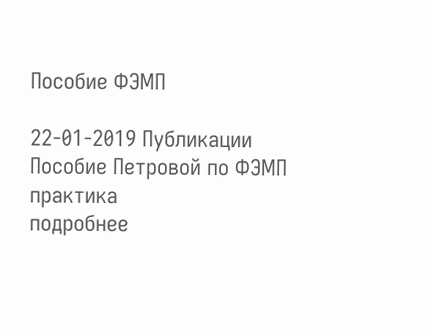Пособие ФЭМП

22-01-2019 Публикации
Пособие Петровой по ФЭМП
практика
подробнее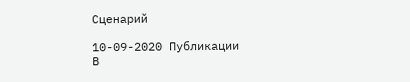Сценарий

10-09-2020 Публикации
В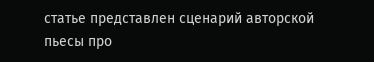статье представлен сценарий авторской пьесы про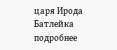царя Ирода
Батлейка
подробнее